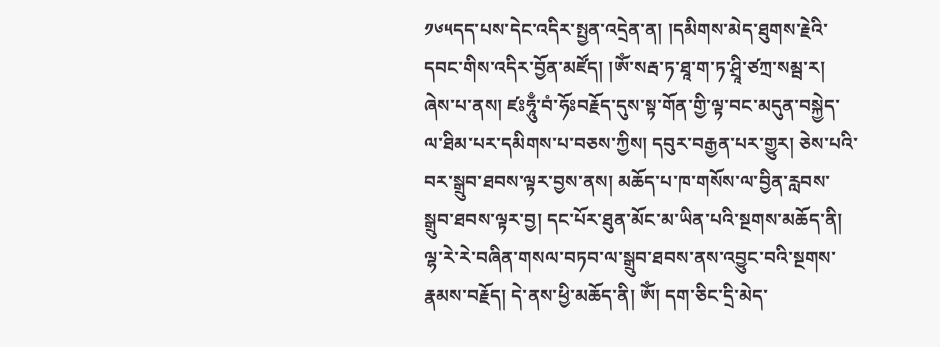༡༦༥དད་པས་དེང་འདིར་སྤྱན་འདྲེན་ན། །དམིགས་མེད་ཐུགས་རྗེའི་དབང་གིས་འདིར་བྱོན་མཛོད། །ༀ་སརྦ་ཏ་ཐཱ་ག་ཏ་ཤྲཱི་ཙཀྲ་སམྦ་ར། ཞེས་པ་ནས། ཛཿཧཱུྃ་བཾ་ཧོཿབརྗོད་དུས་སྟ་གོན་གྱི་ལྟ་བང་མདུན་བསྐྱེད་ལ་ཐིམ་པར་དམིགས་པ་བཅས་ཀྱིས། དབུར་བརྒྱན་པར་གྱུར། ཅེས་པའི་བར་སྒྲུབ་ཐབས་ལྟར་བྱས་ནས། མཆོད་པ་ཁ་གསོས་ལ་བྱིན་རླབས་སྒྲུབ་ཐབས་ལྟར་བྱ། དང་པོར་ཐུན་མོང་མ་ཡིན་པའི་སྔགས་མཆོད་ནི། ལྷ་རེ་རེ་བཞིན་གསལ་བཏབ་ལ་སྒྲུབ་ཐབས་ནས་འབྱུང་བའི་སྔགས་རྣམས་བརྗོད། དེ་ནས་ཕྱི་མཆོད་ནི། ༀ། དག་ཅིང་དྲི་མེད་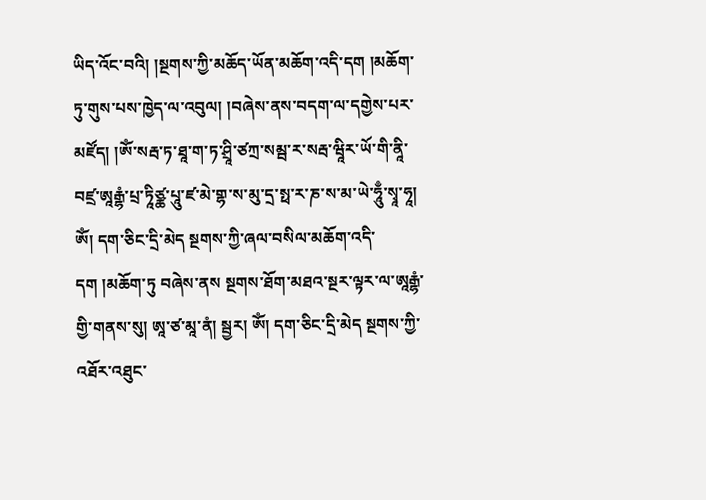ཡིད་འོང་བའི། །སྔགས་ཀྱི་མཆོད་ཡོན་མཆོག་འདི་དག །མཆོག་ཏུ་གུས་པས་ཁྱེད་ལ་འབུལ། །བཞེས་ནས་བདག་ལ་དགྱེས་པར་མཛོད། །ༀ་སརྦ་ཏ་ཐཱ་ག་ཏ་ཤྲཱི་ཙཀྲ་སམྦ་ར་སརྦ་ཝཱིར་ཡོ་གི་ནཱི་བཛྲ་ཨཱརྒྷཾ་པྲ་ཏཱིཙྪ་པཱུ་ཛ་མེ་གྷ་ས་མུ་དྲ་སྥ་ར་ཎ་ས་མ་ཡེ་ཧཱུྃ་སྭཱ་ཧཱ། ༀ། དག་ཅིང་དྲི་མེད སྔགས་ཀྱི་ཞལ་བསིལ་མཆོག་འདི་དག །མཆོག་ཏུ བཞེས་ནས སྔགས་ཐོག་མཐའ་སྔར་ལྟར་ལ་ཨཱརྒྷཾ་གྱི་གནས་སུ། ཨཱ་ཙ་མཱ་ནཾ། སྦྱར། ༀ། དག་ཅིང་དྲི་མེད སྔགས་ཀྱི་འཐོར་འཐུང་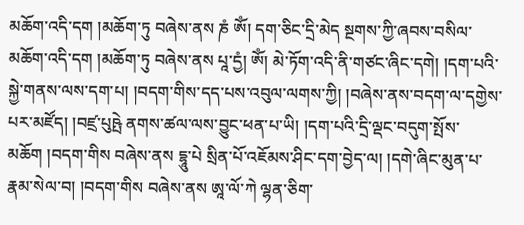མཆོག་འདི་དག །མཆོག་ཏུ བཞེས་ནས ཎཾ ༀ། དག་ཅིང་དྲི་མེད སྔགས་ཀྱི་ཞབས་བསིལ་མཆོག་འདི་དག །མཆོག་ཏུ བཞེས་ནས པཱ་དྱཾ། ༀ། མེ་ཏོག་འདི་ནི་གཙང་ཞིང་དགེ། །དག་པའི་སྐྱེ་གནས་ལས་དག་པ། །བདག་གིས་དད་པས་འབུལ་ལགས་ཀྱི། །བཞེས་ནས་བདག་ལ་དགྱེས་པར་མཛོད། །བཛྲ་པུཥྤེ ནགས་ཚལ་ལས་བྱུང་ཕན་པ་ཡི། །དག་པའི་དྲི་ལྡང་བདུག་སྤོས་མཆོག །བདག་གིས བཞེས་ནས དྷཱུ་པེ སྲིན་པོ་འཇོམས་ཤིང་དག་བྱེད་ལ། །དགེ་ཞིང་མུན་པ་རྣམ་སེལ་བ། །བདག་གིས བཞེས་ནས ཨཱ་ལོ་ཀེ ལྷན་ཅིག་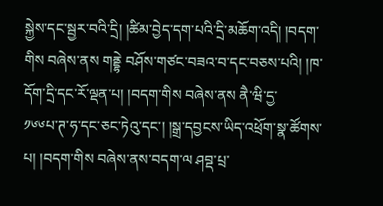སྐྱེས་དང་སྦྱར་བའི་དྲི། །ཚིམ་བྱེད་དག་པའི་དྲི་མཆོག་འདི། །བདག་གིས བཞེས་ནས གནྡྷེ བཤོས་གཙང་བཟའ་བ་དང་བཅས་པའི། །ཁ་དོག་དྲི་དང་རོ་ལྡན་པ། །བདག་གིས བཞེས་ནས ནཻ་ཝི་དྱ་
༡༦༦པ་ཊ་ཧ་དང་ཅང་ཏེའུ་དང་། །སྒྲ་དབྱངས་ཡིད་འཕྲོག་སྣ་ཚོགས་པ། །བདག་གིས བཞེས་ནས་བདག་ལ ཤབྡ་པྲ་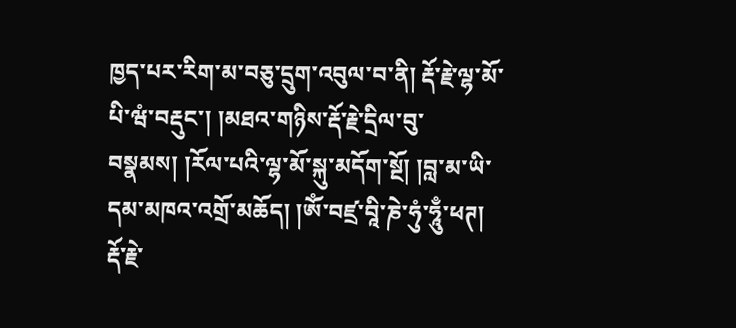ཁྱད་པར་རིག་མ་བཅུ་དྲུག་འབུལ་བ་ནི། རྡོ་རྗེ་ལྷ་མོ་པི་ཝཾ་བརྡུང་། །མཐའ་གཉིས་རྡོ་རྗེ་དྲིལ་བུ་བསྣམས། །རོལ་པའི་ལྷ་མོ་སྐུ་མདོག་སྔོ། །བླ་མ་ཡི་དམ་མཁའ་འགྲོ་མཆོད། །ༀ་བཛྲ་བཱི་ཎེ་ཧུཾ་ཧཱུྃ་ཕཊ། རྡོ་རྗེ་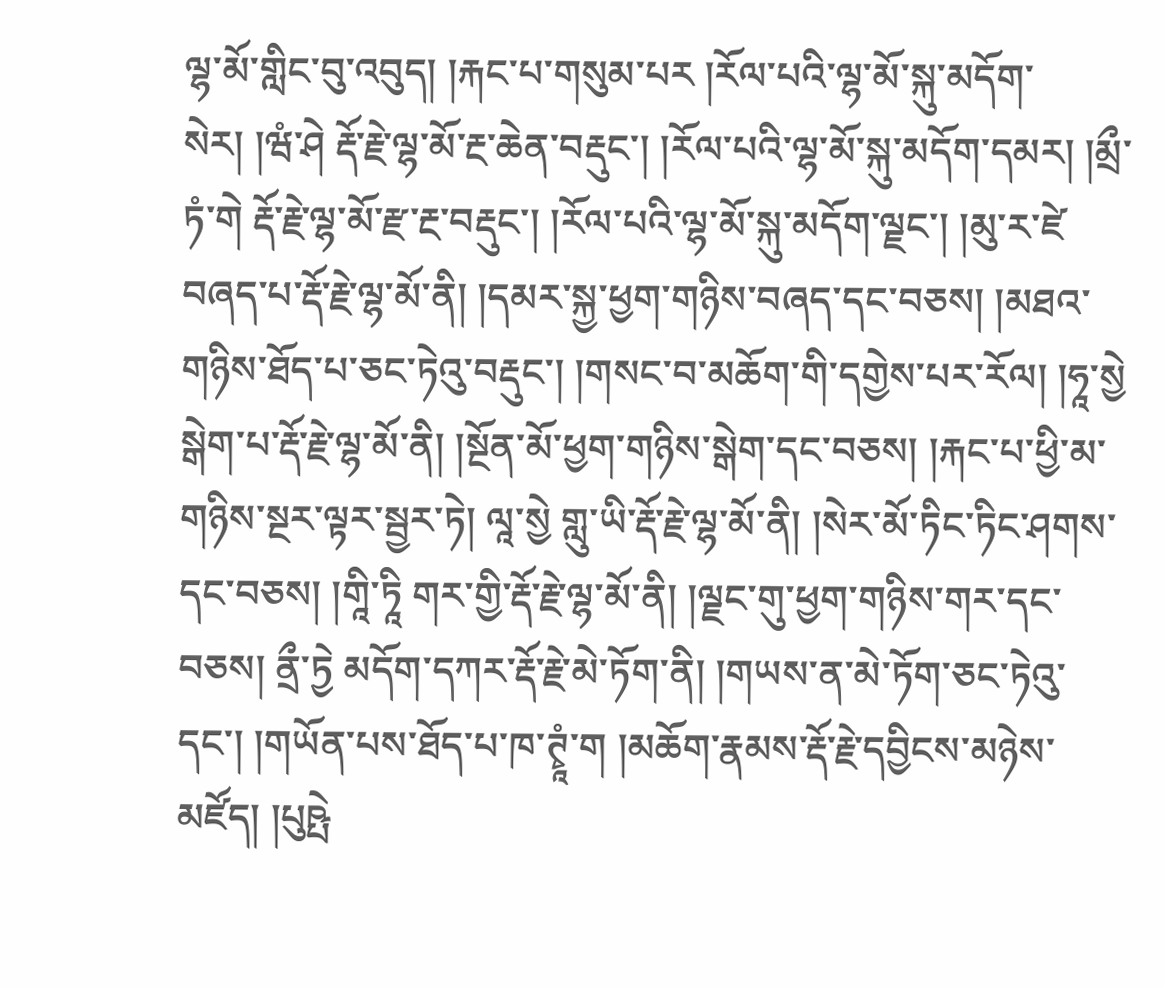ལྷ་མོ་གླིང་བུ་འབུད། །རྐང་པ་གསུམ་པར །རོལ་པའི་ལྷ་མོ་སྐུ་མདོག་སེར། །ཝཾ་ཤེ རྡོ་རྗེ་ལྷ་མོ་རྔ་ཆེན་བརྡུང་། །རོལ་པའི་ལྷ་མོ་སྐུ་མདོག་དམར། །མྲྀ་ཏཾ་གེ རྡོ་རྗེ་ལྷ་མོ་རྫ་རྔ་བརྡུང་། །རོལ་པའི་ལྷ་མོ་སྐུ་མདོག་ལྗང་། །མུ་ར་ཛེ བཞད་པ་རྡོ་རྗེ་ལྷ་མོ་ནི། །དམར་སྐྱ་ཕྱག་གཉིས་བཞད་དང་བཅས། །མཐའ་གཉིས་ཐོད་པ་ཅང་ཏེའུ་བརྡུང་། །གསང་བ་མཆོག་གི་དགྱེས་པར་རོལ། །ཧཱ་སྱེ སྒེག་པ་རྡོ་རྗེ་ལྷ་མོ་ནི། །སྔོན་མོ་ཕྱག་གཉིས་སྒེག་དང་བཅས། །རྐང་པ་ཕྱི་མ་གཉིས་སྔར་ལྟར་སྦྱར་ཏེ། ལཱ་སྱེ གླུ་ཡི་རྡོ་རྗེ་ལྷ་མོ་ནི། །སེར་མོ་ཏིང་ཏིང་ཤགས་དང་བཅས། །གཱི་ཏཱི གར་གྱི་རྡོ་རྗེ་ལྷ་མོ་ནི། །ལྗང་གུ་ཕྱག་གཉིས་གར་དང་བཅས། ནྲྀ་ཏྱེ མདོག་དཀར་རྡོ་རྗེ་མེ་ཏོག་ནི། །གཡས་ན་མེ་ཏོག་ཅང་ཏེའུ་དང་། །གཡོན་པས་ཐོད་པ་ཁ་ཊྭཱཾ་ག །མཆོག་རྣམས་རྡོ་རྗེ་དབྱིངས་མཉེས་མཛོད། །པུཥྤེ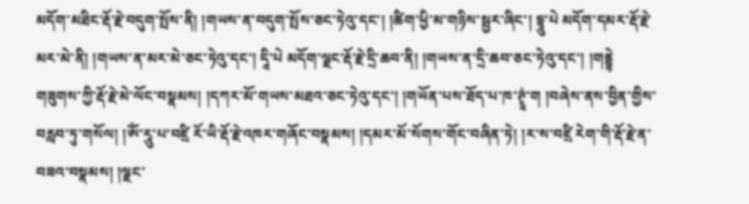མདོག་མཐིང་རྡོ་རྗེ་བདུག་སྤོས་ནི། །གཡས་ན་བདུག་སྤོས་ཅང་ཏེའུ་དང་། །ཚིག་ཕྱི་མ་གཉིས་སྦྱར་ཞིང་། དྷཱུ་པེ མདོག་དམར་རྡོ་རྗེ་མར་མེ་ནི། །གཡས་ན་མར་མེ་ཅང་ཏེའུ་དང་། དཱི་པེ མདོག་ལྗང་རྡོ་རྗེ་དྲི་ཆབ་ནི། །གཡས་ན་དྲི་ཆབ་ཅང་ཏེའུ་དང་། །གནྡྷེ གཟུགས་ཀྱི་རྡོ་རྗེ་མེ་ལོང་བསྣམས། །དཀར་མོ་གཡས་མཐའ་ཅང་ཏེའུ་དང་། །གཡོན་པས་ཐོད་པ་ཁ་ཊྭཱཾ་ག །བཞེས་ནས་བྱིན་གྱིས་བརླབ་ཏུ་གསོལ། །ༀ་རཱུ་པ་བཛྲི རོ་ཡི་རྡོ་རྗེ་འཁར་གཞོང་བསྣམས། །དམར་མོ་སོགས་གོང་བཞིན་ཏེ། །ར་ས་བཛྲི རེག་གི་རྡོ་རྗེ་ན་བཟའ་བསྣམས། །ལྗང་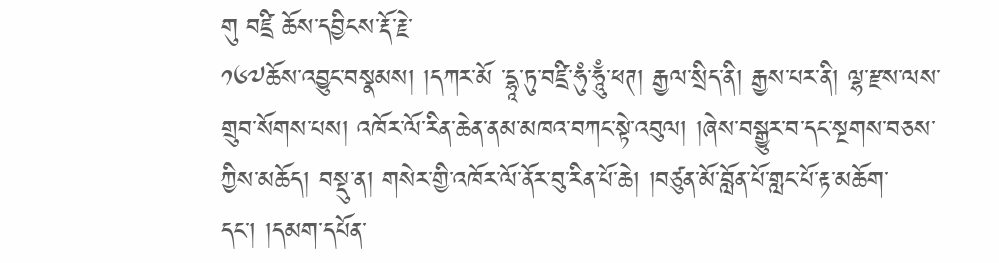གུ བཛྲི ཆོས་དབྱིངས་རྡོ་རྗེ་
༡༦༧ཆོས་འབྱུང་བསྣམས། །དཀར་མོ ་དྷཱ་ཏུ་བཛྲི་ཧུཾ་ཧཱུྃ་ཕཊ། རྒྱལ་སྲིད་ནི། རྒྱས་པར་ནི། ལྷ་རྫས་ལས་གྲུབ་སོགས་པས། འཁོར་ལོ་རིན་ཆེན་ནམ་མཁའ་བཀང་སྟེ་འབུལ། །ཞེས་བསྒྱུར་བ་དང་སྔགས་བཅས་ཀྱིས་མཆོད། བསྡུ་ན། གསེར་གྱི་འཁོར་ལོ་ནོར་བུ་རིན་པོ་ཆེ། །བཙུན་མོ་བློན་པོ་གླང་པོ་རྟ་མཆོག་དང་། །དམག་དཔོན་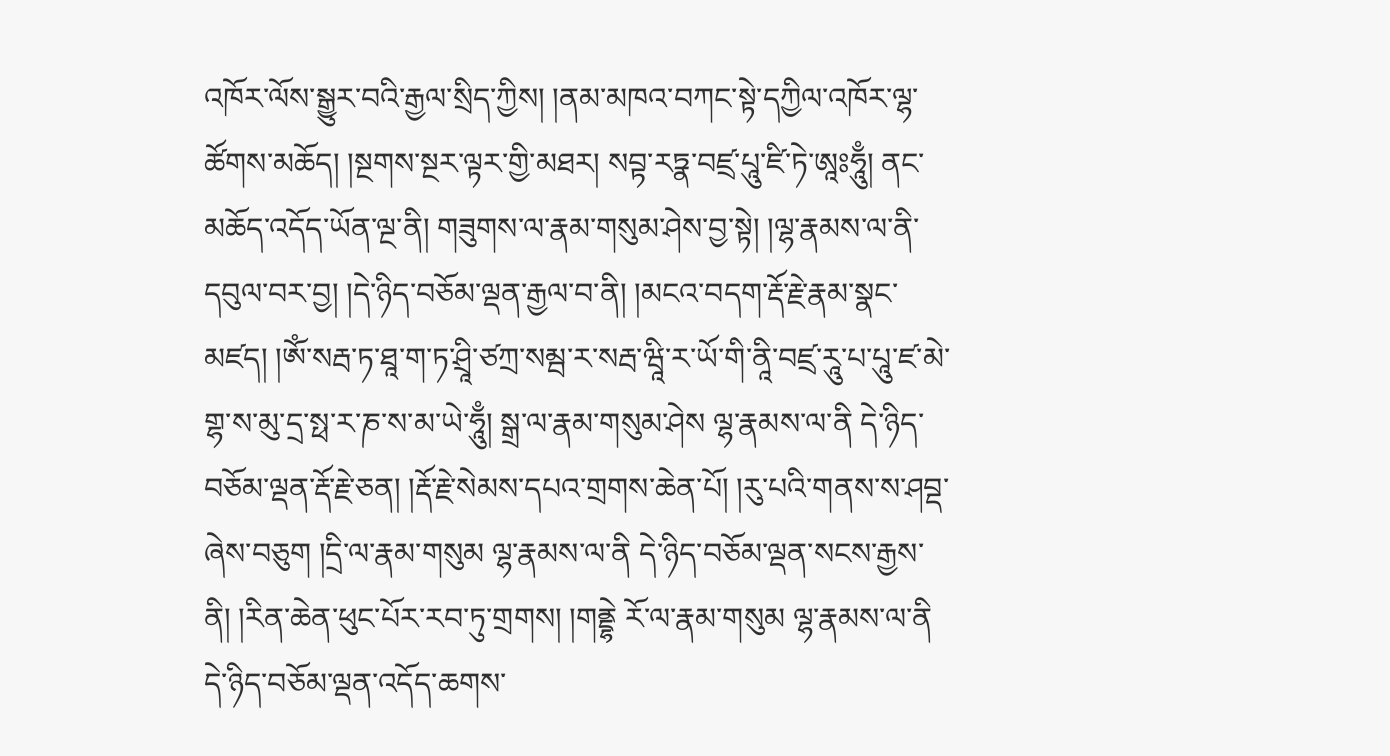འཁོར་ལོས་སྒྱུར་བའི་རྒྱལ་སྲིད་ཀྱིས། །ནམ་མཁའ་བཀང་སྟེ་དཀྱིལ་འཁོར་ལྷ་ཚོགས་མཆོད། །སྔགས་སྔར་ལྟར་གྱི་མཐར། སབྟ་རཏྣ་བཛྲ་པཱུ་ཛི་ཏེ་ཨཱཿཧཱུྃ། ནང་མཆོད་འདོད་ཡོན་ལྔ་ནི། གཟུགས་ལ་རྣམ་གསུམ་ཤེས་བྱ་སྟེ། །ལྷ་རྣམས་ལ་ནི་དབུལ་བར་བྱ། །དེ་ཉིད་བཅོམ་ལྡན་རྒྱལ་བ་ནི། །མངའ་བདག་རྡོ་རྗེ་རྣམ་སྣང་མཛད། །ༀ་སརྦ་ཏ་ཐཱ་ག་ཏ་ཤྲཱི་ཙཀྲ་སམྦ་ར་སརྦ་ཝཱི་ར་ཡོ་གི་ནཱི་བཛྲ་རཱུ་པ་པཱུ་ཛ་མེ་གྷ་ས་མུ་དྲ་སྥ་ར་ཎ་ས་མ་ཡེ་ཧཱུྃ། སྒྲ་ལ་རྣམ་གསུམ་ཤེས ལྷ་རྣམས་ལ་ནི དེ་ཉིད་བཅོམ་ལྡན་རྡོ་རྗེ་ཅན། །རྡོ་རྗེ་སེམས་དཔའ་གྲགས་ཆེན་པོ། །རུ་པའི་གནས་ས་ཤབྡ་ཞེས་བཅུག །དྲི་ལ་རྣམ་གསུམ ལྷ་རྣམས་ལ་ནི དེ་ཉིད་བཅོམ་ལྡན་སངས་རྒྱས་ནི། །རིན་ཆེན་ཕུང་པོར་རབ་ཏུ་གྲགས། །གནྡྷེ རོ་ལ་རྣམ་གསུམ ལྷ་རྣམས་ལ་ནི དེ་ཉིད་བཅོམ་ལྡན་འདོད་ཆགས་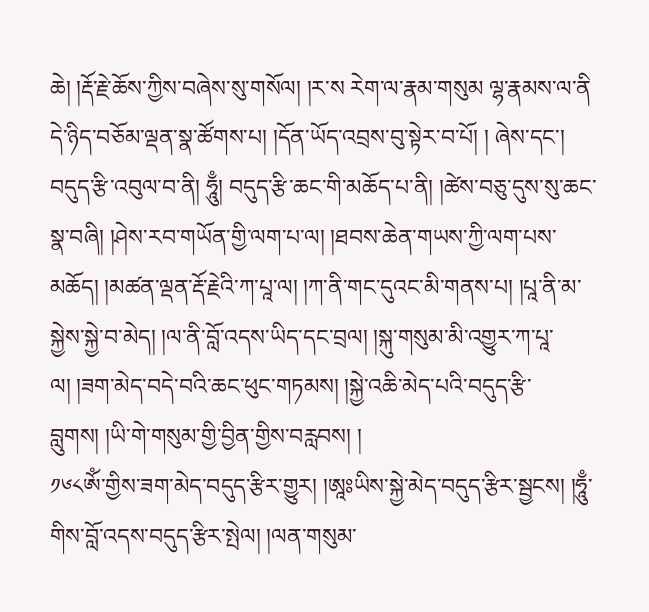ཆེ། །རྡོ་རྗེ་ཆོས་ཀྱིས་བཞེས་སུ་གསོལ། །ར་ས རེག་ལ་རྣམ་གསུམ ལྷ་རྣམས་ལ་ནི དེ་ཉིད་བཅོམ་ལྡན་སྣ་ཚོགས་པ། །དོན་ཡོད་འབྲས་བུ་སྟེར་བ་པོ། ། ཞེས་དང་། བདུད་རྩི་འབུལ་བ་ནི། ཧཱུྃ། བདུད་རྩི་ཆང་གི་མཆོད་པ་ནི། །ཚེས་བཅུ་དུས་སུ་ཆང་སྣ་བཞི། །ཤེས་རབ་གཡོན་གྱི་ལག་པ་ལ། །ཐབས་ཆེན་གཡས་ཀྱི་ལག་པས་མཆོད། །མཚན་ལྡན་རྡོ་རྗེའི་ཀ་པཱ་ལ། །ཀ་ནི་གང་དུའང་མི་གནས་པ། །པཱ་ནི་མ་སྐྱེས་སྐྱེ་བ་མེད། །ལ་ནི་བློ་འདས་ཡིད་དང་བྲལ། །སྐུ་གསུམ་མི་འགྱུར་ཀ་པཱ་ལ། །ཟག་མེད་བདེ་བའི་ཆང་ཕུང་གཏམས། །སྐྱེ་འཆི་མེད་པའི་བདུད་རྩི་བླུགས། །ཡི་གེ་གསུམ་གྱི་བྱིན་གྱིས་བརླབས། །
༡༦༨ༀ་གྱིས་ཟག་མེད་བདུད་རྩིར་གྱུར། །ཨཱཿཡིས་སྐྱེ་མེད་བདུད་རྩིར་སྦྱངས། །ཧཱུྃ་གིས་བློ་འདས་བདུད་རྩིར་སྤེལ། །ལན་གསུམ་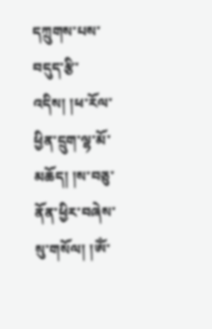དཀྲུགས་པས་བདུད་རྩི་འདིས། །ཕ་རོལ་ཕྱིན་དྲུག་ལྷ་མོ་མཆོད། །ས་བཅུ་ནོན་ཕྱིར་བཞེས་སུ་གསོལ། །ༀ་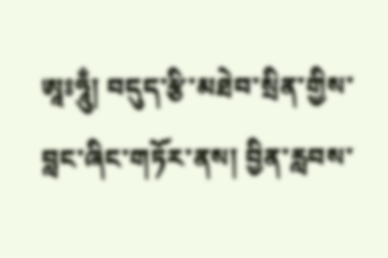ཨཱཿཧཱུྃ། བདུད་རྩི་མཐེབ་སྲིན་གྱིས་བླང་ཞིང་གཏོར་ནས། བྱིན་རླབས་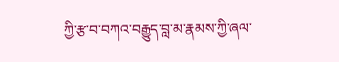ཀྱི་རྩ་བ་བཀའ་བརྒྱུད་བླ་མ་རྣམས་ཀྱི་ཞལ་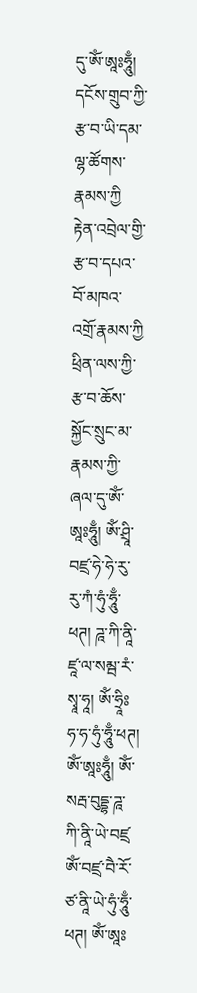དུ་ༀ་ཨཱཿཧཱུྃ། དངོས་གྲུབ་ཀྱི་རྩ་བ་ཡི་དམ་ལྷ་ཚོགས་རྣམས་ཀྱི རྟེན་འབྲེལ་གྱི་རྩ་བ་དཔའ་བོ་མཁའ་འགྲོ་རྣམས་ཀྱི ཕྲིན་ལས་ཀྱི་རྩ་བ་ཆོས་སྐྱོང་སྲུང་མ་རྣམས་ཀྱི་ཞལ་དུ་ༀ་ཨཱཿཧཱུྃ། ༀ་ཤྲཱི་བཛྲ་ཧེ་ཧེ་རུ་རུ་ཀཾ་ཧུཾ་ཧཱུྃ་ཕཊ། ཌཱ་ཀི་ནཱི་ཛཱ་ལ་སམྦ་རཾ་སྭཱ་ཧཱ། ༀ་ཧྲཱིཿཧ་ཧ་ཧུཾ་ཧཱུྃ་ཕཊ། ༀ་ཨཱཿཧཱུྃ། ༀ་སརྦ་བུདྡྷ་ཌཱ་ཀི་ནཱི་ཡེ་བཛྲ ༀ་བཛྲ་བཻ་རོ་ཙ་ནཱི་ཡེ་ཧུཾ་ཧཱུྃ་ཕཊ། ༀ་ཨཱཿ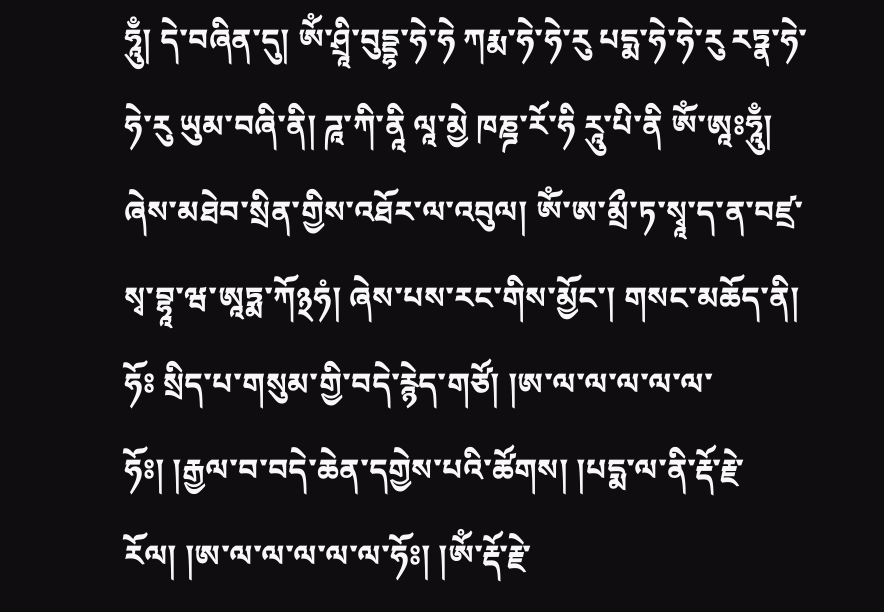ཧཱུྃ། དེ་བཞིན་དུ། ༀ་ཤྲཱི་བུདྡྷ་ཧེ་ཧེ ཀརྨ་ཧེ་ཧེ་རུ པདྨ་ཧེ་ཧེ་རུ རཏྣ་ཧེ་ཧེ་རུ ཡུམ་བཞི་ནི། ཌཱ་ཀི་ནཱི ལཱ་མྱེ ཁཎྜ་རོ་ཧི རཱུ་པི་ནི ༀ་ཨཱཿཧཱུྃ། ཞེས་མཐེབ་སྲིན་གྱིས་འཐོར་ལ་འབུལ། ༀ་ཨ་མྲྀ་ཏ་སྭཱ་ད་ན་བཛྲ་སྭ་བྷཱ་ཝ་ཨཱཏྨ་ཀོ྅ཧཾ། ཞེས་པས་རང་གིས་མྱོང་། གསང་མཆོད་ནི། ཧོཿ སྲིད་པ་གསུམ་གྱི་བདེ་རྙེད་གཙོ། །ཨ་ལ་ལ་ལ་ལ་ལ་ཧོཿ། །རྒྱལ་བ་བདེ་ཆེན་དགྱེས་པའི་ཚོགས། །པདྨ་ལ་ནི་རྡོ་རྗེ་རོལ། །ཨ་ལ་ལ་ལ་ལ་ལ་ཧོཿ། །ༀ་རྡོ་རྗེ་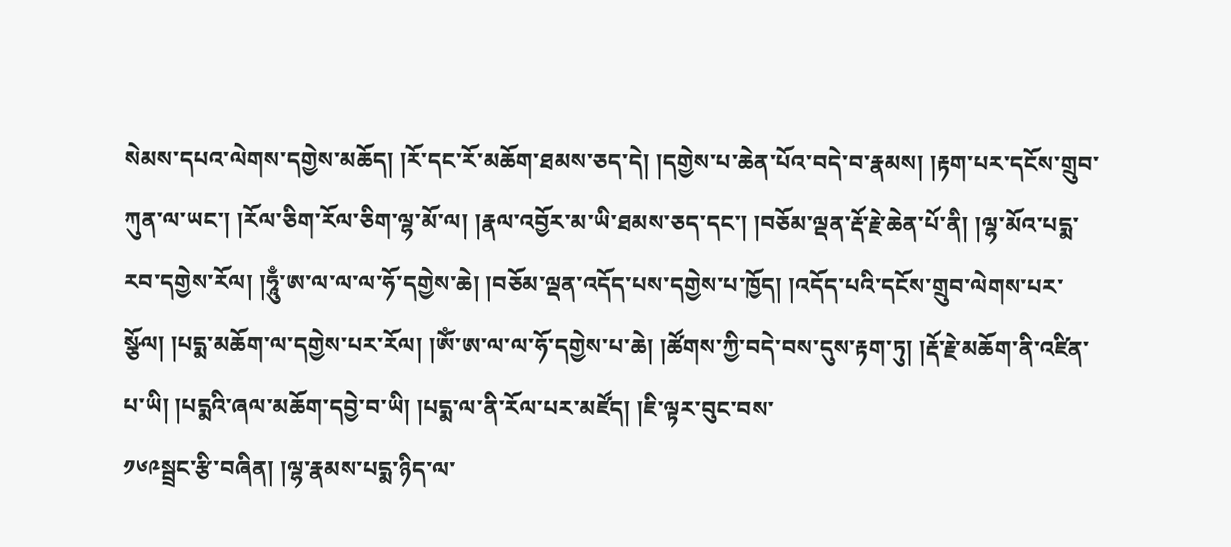སེམས་དཔའ་ལེགས་དགྱེས་མཆོད། །རོ་དང་རོ་མཆོག་ཐམས་ཅད་དེ། །དགྱེས་པ་ཆེན་པོའ་བདེ་བ་རྣམས། །རྟག་པར་དངོས་གྲུབ་ཀུན་ལ་ཡང་། །རོལ་ཅིག་རོལ་ཅིག་ལྷ་མོ་ལ། །རྣལ་འབྱོར་མ་ཡི་ཐམས་ཅད་དང་། །བཅོམ་ལྡན་རྡོ་རྗེ་ཆེན་པོ་ནི། །ལྷ་མོའ་པདྨ་རབ་དགྱེས་རོལ། །ཧཱུྃ་ཨ་ལ་ལ་ལ་ཧོ་དགྱེས་ཆེ། །བཅོམ་ལྡན་འདོད་པས་དགྱེས་པ་ཁྱོད། །འདོད་པའི་དངོས་གྲུབ་ལེགས་པར་སྩོལ། །པདྨ་མཆོག་ལ་དགྱེས་པར་རོལ། །ༀ་ཨ་ལ་ལ་ཧོ་དགྱེས་པ་ཆེ། །ཚོགས་ཀྱི་བདེ་བས་དུས་རྟག་ཏུ། །རྡོ་རྗེ་མཆོག་ནི་འཛིན་པ་ཡི། །པདྨའི་ཞལ་མཆོག་དབྱེ་བ་ཡི། །པདྨ་ལ་ནི་རོལ་པར་མཛོད། །ཇི་ལྟར་བུང་བས་
༡༦༩སྦྲང་རྩི་བཞིན། །ལྷ་རྣམས་པདྨ་ཉིད་ལ་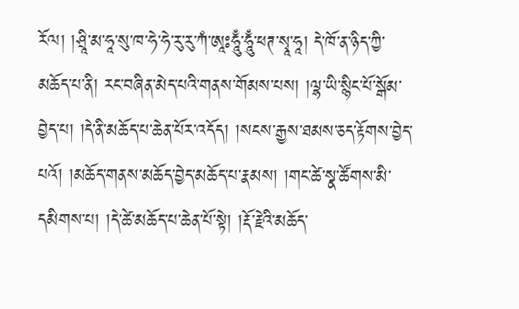རོལ། །ཤྲཱི་མ་ཧཱ་སུ་ཁ་ཧེ་ཧེ་རུ་རུ་ཀཾ་ཨཱཿཧཱུྃ་ཧཱུྃ་ཕཊ་སྭཱ་ཧཱ། དེ་ཁོ་ན་ཉིད་ཀྱི་མཆོད་པ་ནི། རང་བཞིན་མེད་པའི་གནས་གོམས་པས། །ལྷ་ཡི་སྙིང་པོ་སྒོམ་བྱེད་པ། །དེ་ནི་མཆོད་པ་ཆེན་པོར་འདོད། །སངས་རྒྱས་ཐམས་ཅད་རྟོགས་བྱེད་པའོ། །མཆོད་གནས་མཆོད་བྱེད་མཆོད་པ་རྣམས། །གང་ཚེ་སྣ་ཚོགས་མི་དམིགས་པ། །དེ་ཚེ་མཆོད་པ་ཆེན་པོ་སྟེ། །རྡོ་རྗེའི་མཆོད་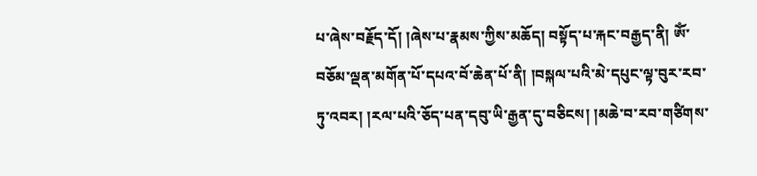པ་ཞེས་བརྗོད་དོ། །ཞེས་པ་རྣམས་ཀྱིས་མཆོད། བསྟོད་པ་རྐང་བརྒྱད་ནི། ༀ་བཅོམ་ལྡན་མགོན་པོ་དཔའ་བོ་ཆེན་པོ་ནི། །བསྐལ་པའི་མེ་དཔུང་ལྟ་བུར་རབ་ཏུ་འབར། །རལ་པའི་ཅོད་པན་དབུ་ཡི་རྒྱན་དུ་བཅིངས། །མཆེ་བ་རབ་གཙིགས་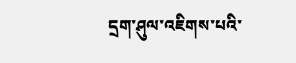དྲག་ཤུལ་འཇིགས་པའི་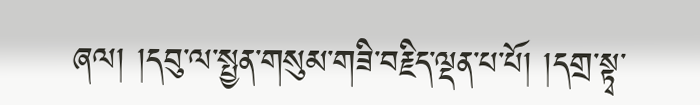ཞལ། །དབུ་ལ་སྤྱན་གསུམ་གཟི་བརྗིད་ལྡན་པ་པོ། །དགྲ་སྟྭ་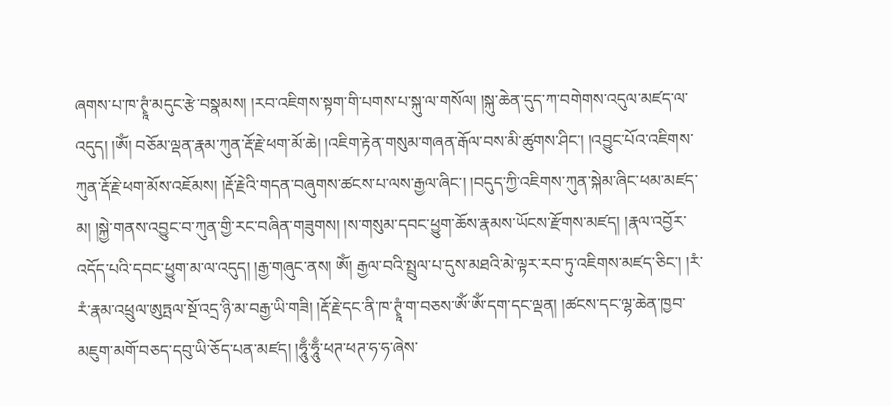ཞགས་པ་ཁ་ཊྭཱཾ་མདུང་རྩེ་བསྣམས། །རབ་འཇིགས་སྟག་གི་པགས་པ་སྐུ་ལ་གསོལ། །སྐུ་ཆེན་དུད་ཀ་བགེགས་འདུལ་མཛད་ལ་འདུད། །ༀ། བཅོམ་ལྡན་རྣམ་ཀུན་རྡོ་རྗེ་ཕག་མོ་ཆེ། །འཇིག་རྟེན་གསུམ་གཞན་རྒོལ་བས་མི་ཚུགས་ཤིང་། །འབྱུང་པོའ་འཇིགས་ཀུན་རྡོ་རྗེ་ཕག་མོས་འཇོམས། །རྡོ་རྗེའི་གདན་བཞུགས་ཚངས་པ་ལས་རྒྱལ་ཞིང་། །བདུད་ཀྱི་འཇིགས་ཀུན་སྐེམ་ཞིང་ཕམ་མཛད་མ། །སྐྱེ་གནས་འབྱུང་བ་ཀུན་གྱི་རང་བཞིན་གཟུགས། །ས་གསུམ་དབང་ཕྱུག་ཆོས་རྣམས་ཡོངས་རྫོགས་མཛད། །རྣལ་འབྱོར་འདོད་པའི་དབང་ཕྱུག་མ་ལ་འདུད། །རྒྱ་གཞུང་ནས། ༀ། རྒྱལ་བའི་སྤྲུལ་པ་དུས་མཐའི་མེ་ལྟར་རབ་ཏུ་འཇིགས་མཛད་ཅིང་། །རཾ་རཾ་རྣམ་འཕྲུལ་ཨུཏྤལ་སྔོ་འདྲ་ཉི་མ་བརྒྱ་ཡི་གཟི། །རྡོ་རྗེ་དང་ནི་ཁ་ཊྭཱཾ་ག་བཅས་ༀ་ༀ་དག་དང་ལྡན། །ཚངས་དང་ལྷ་ཆེན་ཁྱབ་མཇུག་མགོ་བཅད་དབུ་ཡི་ཅོད་པན་མཛད། །ཧཱུྃ་ཧཱུྃ་ཕཊ་ཕཊ་ཧ་ཧ་ཞེས་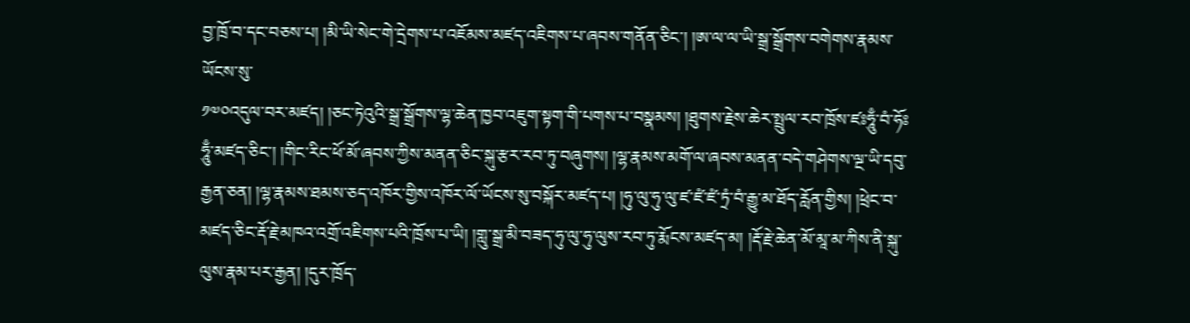བྱ་ཁྲོ་བ་དང་བཅས་པ། །མི་ཡི་སེང་གེ་དྲེགས་པ་འཇོམས་མཛད་འཇིགས་པ་ཞབས་གནོན་ཅིང་། །ཨ་ལ་ལ་ཡི་སྒྲ་སྒྲོགས་བགེགས་རྣམས་ཡོངས་སུ་
༡༧༠འདུལ་བར་མཛད། །ཅང་ཏེའུའི་སྒྲ་སྒྲོགས་ལྷ་ཆེན་ཁྱབ་འཇུག་སྟག་གི་པགས་པ་བསྣམས། །ཐུགས་རྗེས་ཆེར་སྤྲུལ་རབ་ཁྲོས་ཛཿཧཱུྃ་བཾ་ཧོཿཧཱུྃ་མཛད་ཅིང་། །གིང་རིང་ཕོ་མོ་ཞབས་ཀྱིས་མནན་ཅིང་སྐུ་རྩར་རབ་ཏུ་བཞུགས། །ལྷ་རྣམས་མགོ་ལ་ཞབས་མནན་བདེ་གཤེགས་ལྔ་ཡི་དབུ་རྒྱན་ཅན། །ལྷ་རྣམས་ཐམས་ཅད་འཁོར་གྱིས་འཁོར་ལོ་ཡོངས་སུ་བསྐོར་མཛད་པ། །ཧུ་ལུ་ཧུ་ལུ་ཛ་ཛཾ་ཛཾ་ཏྲཾ་བཾ་རྒྱུ་མ་ཐོད་རློན་གྱིས། །ཕྲེང་བ་མཛད་ཅིང་རྡོ་རྗེ་མཁའ་འགྲོ་འཇིགས་པའི་ཁྲོས་པ་ཡི། །གླུ་སྒྲ་མི་བཟད་ཧུ་ལུ་ཧུ་ལུས་རབ་ཏུ་རྨོངས་མཛད་མ། །རྡོ་རྗེ་ཆེན་མོ་མཱ་མ་ཀིས་ནི་སྐུ་ལུས་རྣམ་པར་རྒྱན། །དུར་ཁྲོད་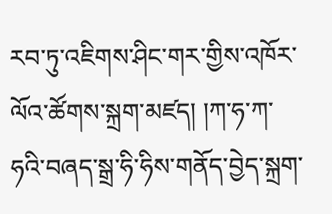རབ་ཏུ་འཇིགས་ཤིང་གར་གྱིས་འཁོར་ལོའ་ཚོགས་སྐྲག་མཛད། །ཀ་ཧ་ཀ་ཧའི་བཞད་སྒྲ་ཧི་ཧིས་གནོད་བྱེད་སྐྲག་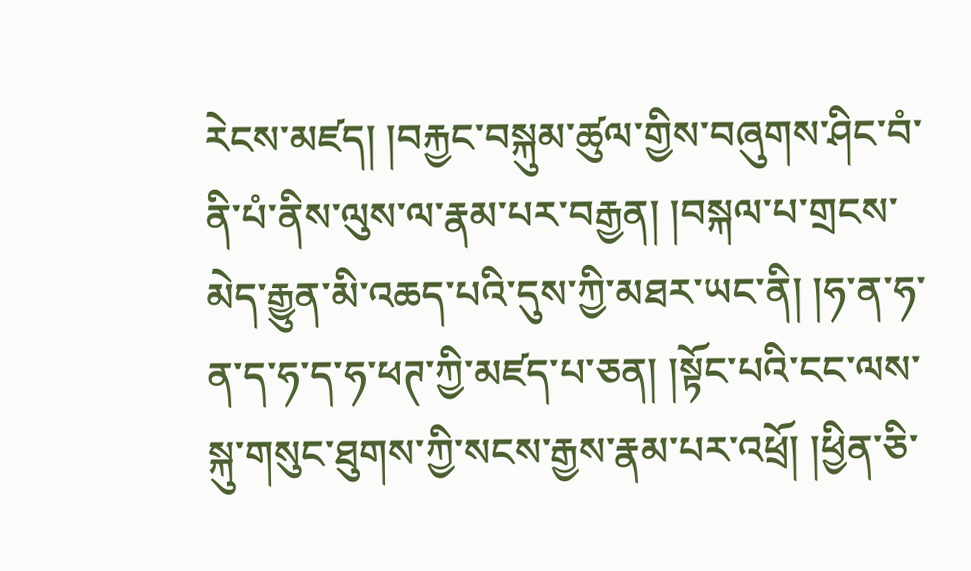རེངས་མཛད། །བརྐྱང་བསྐུམ་ཚུལ་གྱིས་བཞུགས་ཤིང་བཾ་ནི་པཾ་ནིས་ལུས་ལ་རྣམ་པར་བརྒྱན། །བསྐལ་པ་གྲངས་མེད་རྒྱུན་མི་འཆད་པའི་དུས་ཀྱི་མཐར་ཡང་ནི། །ཧ་ན་ཧ་ན་ད་ཧ་ད་ཧ་ཕཊ་ཀྱི་མཛད་པ་ཅན། །སྟོང་པའི་ངང་ལས་སྐུ་གསུང་ཐུགས་ཀྱི་སངས་རྒྱས་རྣམ་པར་འཕྲོ། །ཕྱིན་ཅི་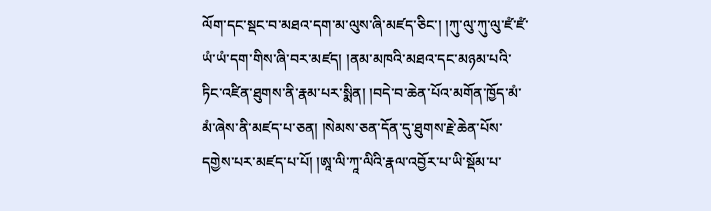ལོག་དང་སྡང་བ་མཐའ་དག་མ་ལུས་ཞི་མཛད་ཅིང་། །ཀུ་ལུ་ཀུ་ལུ་ཛཾ་ཛཾ་ཡཾ་ཡཾ་དག་གིས་ཞི་བར་མཛད། །ནམ་མཁའི་མཐའ་དང་མཉམ་པའི་ཏིང་འཛིན་ཐུགས་ནི་རྣམ་པར་སྨིན། །བདེ་བ་ཆེན་པོའ་མགོན་ཁྱོད་མཾ་མཾ་ཞེས་ནི་མཛད་པ་ཅན། །སེམས་ཅན་དོན་དུ་ཐུགས་རྗེ་ཆེན་པོས་དགྱེས་པར་མཛད་པ་པོ། །ཨཱ་ལི་ཀཱ་ལིའི་རྣལ་འབྱོར་པ་ཡི་སྡོམ་པ་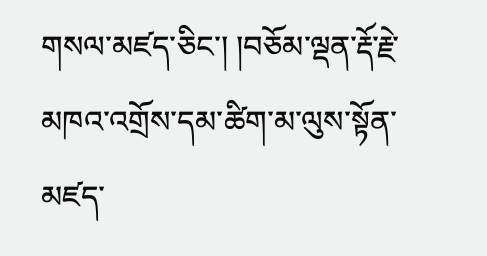གསལ་མཛད་ཅིང་། །བཅོམ་ལྡན་རྡོ་རྗེ་མཁའ་འགྲོས་དམ་ཚིག་མ་ལུས་སྟོན་མཛད་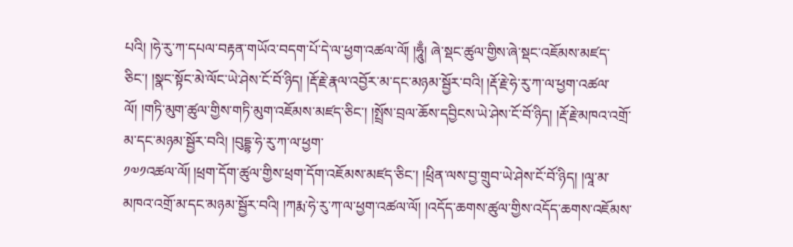པའི། །ཧེ་རུ་ཀ་དཔལ་བརྟན་གཡོའ་བདག་པོ་དེ་ལ་ཕྱག་འཚལ་ལོ། །ཧཱུྃ། ཞེ་སྡང་ཚུལ་གྱིས་ཞེ་སྡང་འཇོམས་མཛད་ཅིང་། །སྣང་སྟོང་མེ་ལོང་ཡེ་ཤེས་ངོ་བོ་ཉིད། །རྡོ་རྗེ་རྣལ་འབྱོར་མ་དང་མཉམ་སྦྱོར་བའི། །རྡོ་རྗེ་ཧེ་རུ་ཀ་ལ་ཕྱག་འཚལ་ལོ། །གཏི་མུག་ཚུལ་གྱིས་གཏི་མུག་འཇོམས་མཛད་ཅིང་། །སྤྲོས་བྲལ་ཆོས་དབྱིངས་ཡེ་ཤེས་ངོ་བོ་ཉིད། །རྡོ་རྗེ་མཁའ་འགྲོ་མ་དང་མཉམ་སྦྱོར་བའི། །བུདྡྷ་ཧེ་རུ་ཀ་ལ་ཕྱག་
༡༧༡འཚལ་ལོ། །ཕྲག་དོག་ཚུལ་གྱིས་ཕྲག་དོག་འཇོམས་མཛད་ཅིང་། །ཕྲིན་ལས་བྱ་གྲུབ་ཡེ་ཤེས་ངོ་བོ་ཉིད། །ལཱ་མ་མཁའ་འགྲོ་མ་དང་མཉམ་སྦྱོར་བའི། །ཀརྨ་ཧེ་རུ་ཀ་ལ་ཕྱག་འཚལ་ལོ། །འདོད་ཆགས་ཚུལ་གྱིས་འདོད་ཆགས་འཇོམས་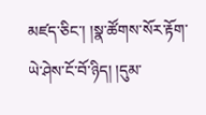མཛད་ཅིང་། །སྣ་ཚོགས་སོར་རྟོག་ཡེ་ཤེས་ངོ་བོ་ཉིད། །དུམ་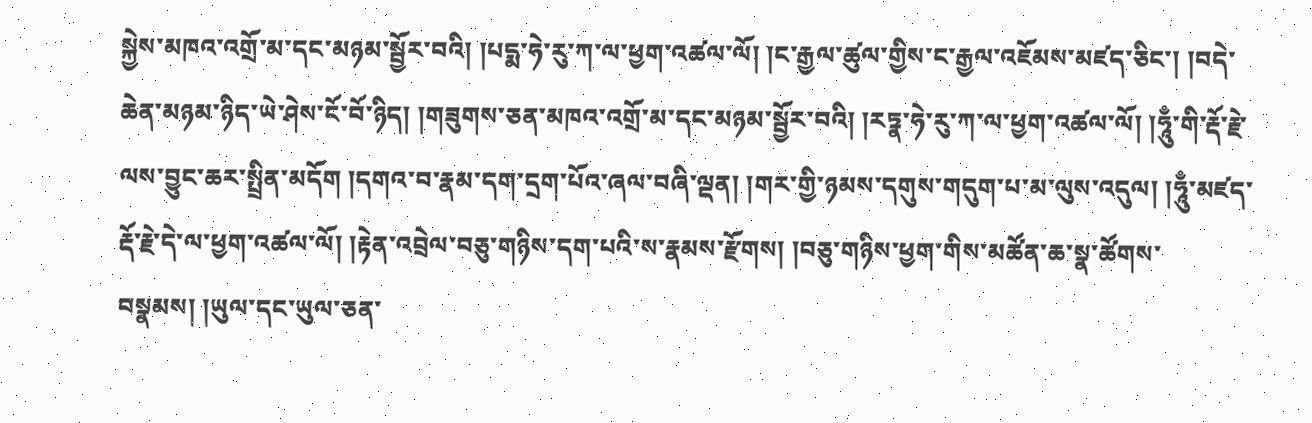སྐྱེས་མཁའ་འགྲོ་མ་དང་མཉམ་སྦྱོར་བའི། །པདྨ་ཧེ་རུ་ཀ་ལ་ཕྱག་འཚལ་ལོ། །ང་རྒྱལ་ཚུལ་གྱིས་ང་རྒྱལ་འཇོམས་མཛད་ཅིང་། །བདེ་ཆེན་མཉམ་ཉིད་ཡེ་ཤེས་ངོ་བོ་ཉིད། །གཟུགས་ཅན་མཁའ་འགྲོ་མ་དང་མཉམ་སྦྱོར་བའི། །རཏྣ་ཧེ་རུ་ཀ་ལ་ཕྱག་འཚལ་ལོ། །ཧཱུྃ་གི་རྡོ་རྗེ་ལས་བྱུང་ཆར་སྤྲིན་མདོག །དགའ་བ་རྣམ་དག་དྲག་པོའ་ཞལ་བཞི་ལྡན། །གར་གྱི་ཉམས་དགུས་གདུག་པ་མ་ལུས་འདུལ། །ཧཱུྃ་མཛད་རྡོ་རྗེ་དེ་ལ་ཕྱག་འཚལ་ལོ། །རྟེན་འབྲེལ་བཅུ་གཉིས་དག་པའི་ས་རྣམས་རྫོགས། །བཅུ་གཉིས་ཕྱག་གིས་མཚོན་ཆ་སྣ་ཚོགས་བསྣམས། །ཡུལ་དང་ཡུལ་ཅན་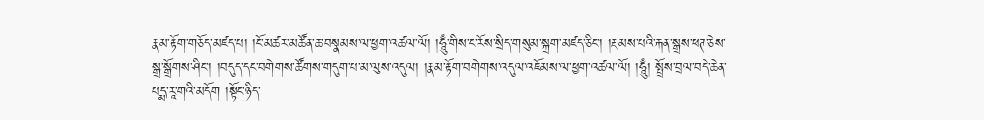རྣམ་རྟོག་གཅོད་མཛད་པ། །ངོ་མཚར་མཚོན་ཆ་བསྣམས་ལ་ཕྱག་འཚལ་ལོ། །ཧཱུྃ་གིས་ང་རོས་སྲིད་གསུམ་སྐྲག་མཛད་ཅིང་། །རྔམས་པའི་རྐན་སྒྲས་ཕཊ་ཅེས་སྒྲ་སྒྲོགས་ཤིང་། །བདུད་དང་བགེགས་ཚོགས་གདུག་པ་མ་ལུས་འདུལ། །རྣམ་རྟོག་བགེགས་འདུལ་འཇོམས་ལ་ཕྱག་འཚལ་ལོ། །ཧཱུྃ། སྤྲོས་བྲལ་བདེ་ཆེན་པདྨ་རཱ་གའི་མདོག །སྟོང་ཉིད་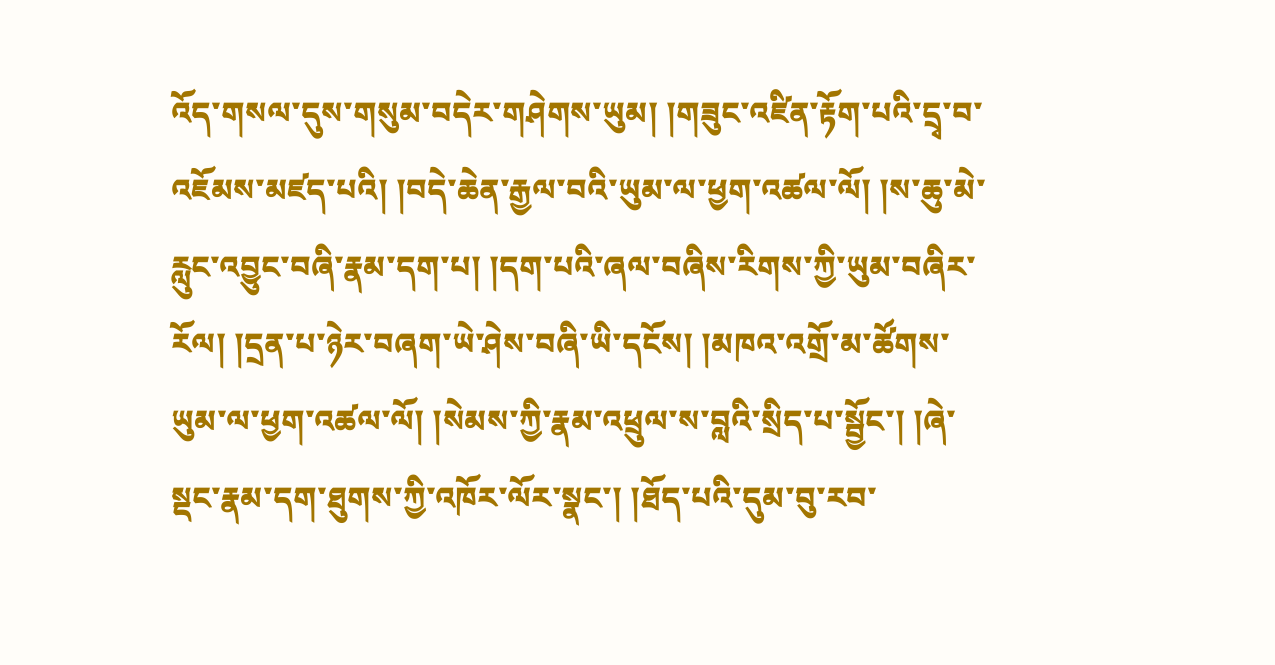འོད་གསལ་དུས་གསུམ་བདེར་གཤེགས་ཡུམ། །གཟུང་འཛིན་རྟོག་པའི་དྲྭ་བ་འཇོམས་མཛད་པའི། །བདེ་ཆེན་རྒྱལ་བའི་ཡུམ་ལ་ཕྱག་འཚལ་ལོ། །ས་ཆུ་མེ་རླུང་འབྱུང་བཞི་རྣམ་དག་པ། །དག་པའི་ཞལ་བཞིས་རིགས་ཀྱི་ཡུམ་བཞིར་རོལ། །དྲན་པ་ཉེར་བཞག་ཡེ་ཤེས་བཞི་ཡི་དངོས། །མཁའ་འགྲོ་མ་ཚོགས་ཡུམ་ལ་ཕྱག་འཚལ་ལོ། །སེམས་ཀྱི་རྣམ་འཕྲུལ་ས་བླའི་སྲིད་པ་སྦྱོང་། །ཞེ་སྡང་རྣམ་དག་ཐུགས་ཀྱི་འཁོར་ལོར་སྣང་། །ཐོད་པའི་དུམ་བུ་རབ་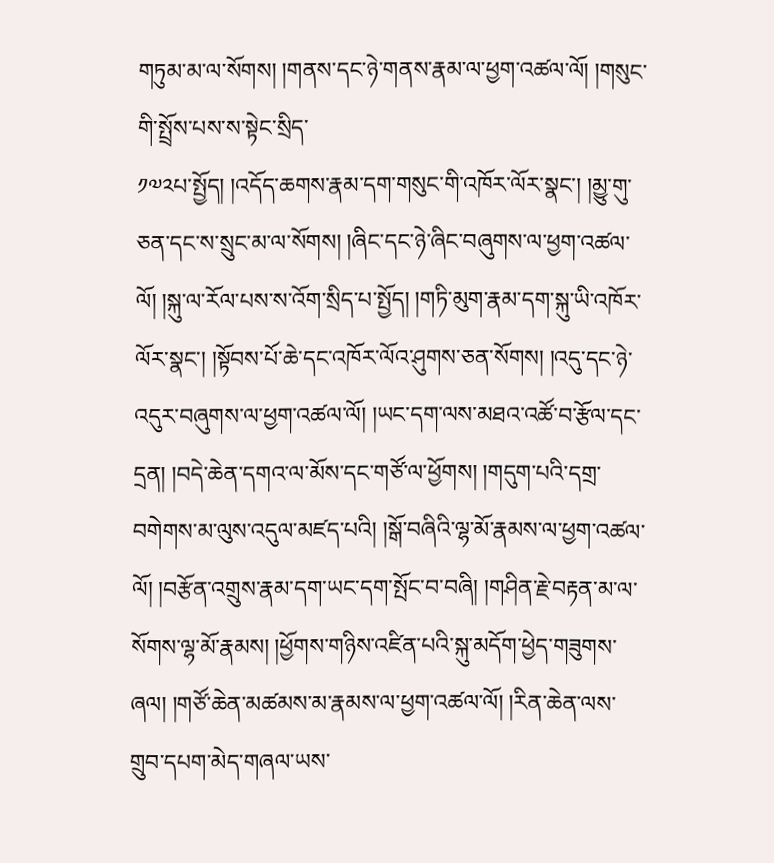གཏུམ་མ་ལ་སོགས། །གནས་དང་ཉེ་གནས་རྣམ་ལ་ཕྱག་འཚལ་ལོ། །གསུང་གི་སྤྲོས་པས་ས་སྟེང་སྲིད་
༡༧༢པ་སྤྱོད། །འདོད་ཆགས་རྣམ་དག་གསུང་གི་འཁོར་ལོར་སྣང་། །མྱུ་གུ་ཅན་དང་ས་སྲུང་མ་ལ་སོགས། །ཞིང་དང་ཉེ་ཞིང་བཞུགས་ལ་ཕྱག་འཚལ་ལོ། །སྐུ་ལ་རོལ་པས་ས་འོག་སྲིད་པ་སྤྱོད། །གཏི་མུག་རྣམ་དག་སྐུ་ཡི་འཁོར་ལོར་སྣང་། །སྟོབས་པོ་ཆེ་དང་འཁོར་ལོའ་ཤུགས་ཅན་སོགས། །འདུ་དང་ཉེ་འདུར་བཞུགས་ལ་ཕྱག་འཚལ་ལོ། །ཡང་དག་ལས་མཐའ་འཚོ་བ་རྩོལ་དང་དྲན། །བདེ་ཆེན་དགའ་ལ་མོས་དང་གཙོ་ལ་ཕྱོགས། །གདུག་པའི་དགྲ་བགེགས་མ་ལུས་འདུལ་མཛད་པའི། །སྒོ་བཞིའི་ལྷ་མོ་རྣམས་ལ་ཕྱག་འཚལ་ལོ། །བརྩོན་འགྲུས་རྣམ་དག་ཡང་དག་སྤོང་བ་བཞི། །གཤིན་རྗེ་བརྟན་མ་ལ་སོགས་ལྷ་མོ་རྣམས། །ཕྱོགས་གཉིས་འཛིན་པའི་སྐུ་མདོག་ཕྱེད་གཟུགས་ཞལ། །གཙོ་ཆེན་མཚམས་མ་རྣམས་ལ་ཕྱག་འཚལ་ལོ། །རིན་ཆེན་ལས་གྲུབ་དཔག་མེད་གཞལ་ཡས་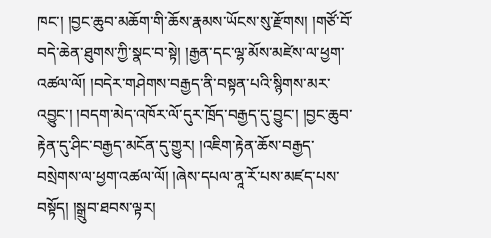ཁང་། །བྱང་ཆུབ་མཆོག་གི་ཆོས་རྣམས་ཡོངས་སུ་རྫོགས། །གཙོ་བོ་བདེ་ཆེན་ཐུགས་ཀྱི་སྣང་བ་སྟེ། །རྒྱན་དང་ལྷ་མོས་མཛེས་ལ་ཕྱག་འཚལ་ལོ། །བདེར་གཤེགས་བརྒྱད་ནི་བསྟན་པའི་སྙིགས་མར་འབྱུང་། །བདག་མེད་འཁོར་ལོ་དུར་ཁྲོད་བརྒྱད་དུ་བྱུང་། །བྱང་ཆུབ་རྟེན་དུ་ཤིང་བརྒྱད་མངོན་དུ་གྱུར། །འཇིག་རྟེན་ཆོས་བརྒྱད་བསྲེགས་ལ་ཕྱག་འཚལ་ལོ། །ཞེས་དཔལ་ནཱ་རོ་པས་མཛད་པས་བསྟོད། །སྒྲུབ་ཐབས་ལྟར།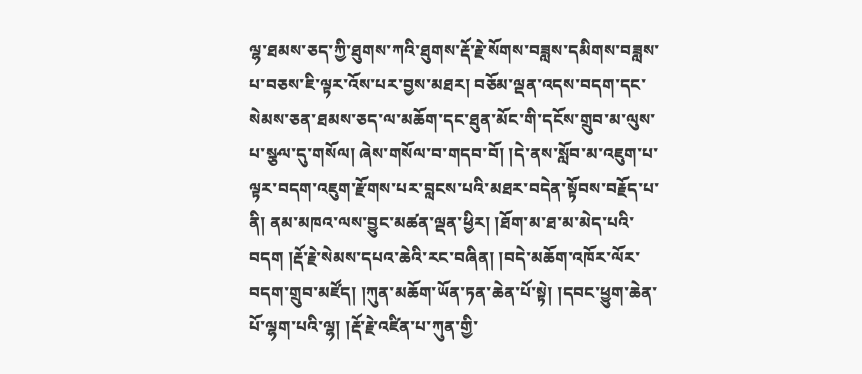ལྷ་ཐམས་ཅད་ཀྱི་ཐུགས་ཀའི་ཐུགས་རྡོ་རྗེ་སོགས་བཟླས་དམིགས་བཟླས་པ་བཅས་ཇི་ལྟར་འོས་པར་བྱས་མཐར། བཅོམ་ལྡན་འདས་བདག་དང་སེམས་ཅན་ཐམས་ཅད་ལ་མཆོག་དང་ཐུན་མོང་གི་དངོས་གྲུབ་མ་ལུས་པ་སྩལ་དུ་གསོལ། ཞེས་གསོལ་བ་གདབ་བོ། །དེ་ནས་སློབ་མ་འཇུག་པ་ལྟར་བདག་འཇུག་རྫོགས་པར་བླངས་པའི་མཐར་བདེན་སྟོབས་བརྗོད་པ་ནི། ནམ་མཁའ་ལས་བྱུང་མཚན་ལྡན་ཕྱིར། །ཐོག་མ་ཐ་མ་མེད་པའི་བདག །རྡོ་རྗེ་སེམས་དཔའ་ཆེའི་རང་བཞིན། །བདེ་མཆོག་འཁོར་ལོར་བདག་གྲུབ་མཛོད། །ཀུན་མཆོག་ཡོན་ཏན་ཆེན་པོ་སྟེ། །དབང་ཕྱུག་ཆེན་པོ་ལྷག་པའི་ལྷ། །རྡོ་རྗེ་འཛིན་པ་ཀུན་གྱི་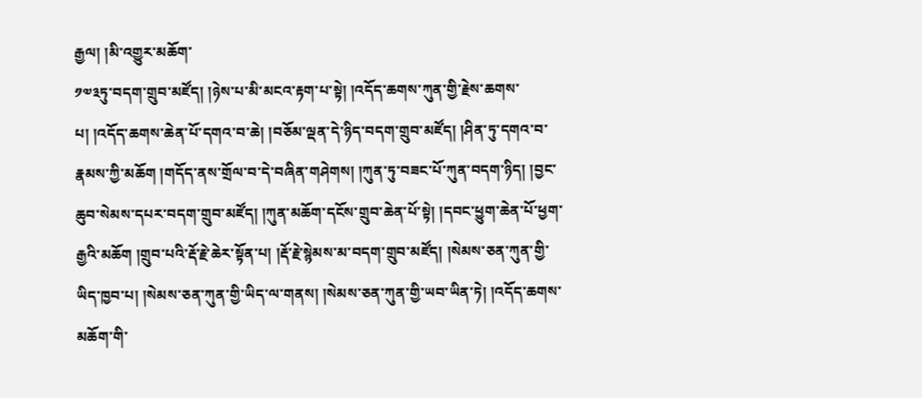རྒྱལ། །མི་འགྱུར་མཆོག་
༡༧༣ཏུ་བདག་གྲུབ་མཛོད། །ཉེས་པ་མི་མངའ་རྟག་པ་སྟེ། །འདོད་ཆགས་ཀུན་གྱི་རྗེས་ཆགས་པ། །འདོད་ཆགས་ཆེན་པོ་དགའ་བ་ཆེ། །བཅོམ་ལྡན་དེ་ཉིད་བདག་གྲུབ་མཛོད། །ཤིན་ཏུ་དགའ་བ་རྣམས་ཀྱི་མཆོག །གདོད་ནས་གྲོལ་བ་དེ་བཞིན་གཤེགས། །ཀུན་ཏུ་བཟང་པོ་ཀུན་བདག་ཉིད། །བྱང་ཆུབ་སེམས་དཔར་བདག་གྲུབ་མཛོད། །ཀུན་མཆོག་དངོས་གྲུབ་ཆེན་པོ་སྟེ། །དབང་ཕྱུག་ཆེན་པོ་ཕྱག་རྒྱའི་མཆོག །གྲུབ་པའི་རྡོ་རྗེ་ཆེར་སྟོན་པ། །རྡོ་རྗེ་སྙེམས་མ་བདག་གྲུབ་མཛོད། །སེམས་ཅན་ཀུན་གྱི་ཡིད་ཁྱབ་པ། །སེམས་ཅན་ཀུན་གྱི་ཡིད་ལ་གནས། །སེམས་ཅན་ཀུན་གྱི་ཡབ་ཡིན་ཏེ། །འདོད་ཆགས་མཆོག་གི་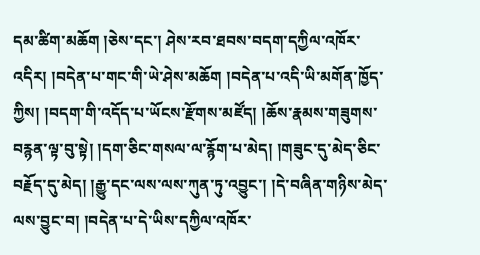དམ་ཚིག་མཆོག །ཅེས་དང་། ཤེས་རབ་ཐབས་བདག་དཀྱིལ་འཁོར་འདིར། །བདེན་པ་གང་གི་ཡེ་ཤེས་མཆོག །བདེན་པ་འདི་ཡི་མགོན་ཁྱོད་ཀྱིས། །བདག་གི་འདོད་པ་ཡོངས་རྫོགས་མཛོད། །ཆོས་རྣམས་གཟུགས་བརྙན་ལྟ་བུ་སྟེ། །དག་ཅིང་གསལ་ལ་རྙོག་པ་མེད། །གཟུང་དུ་མེད་ཅིང་བརྗོད་དུ་མེད། །རྒྱུ་དང་ལས་ལས་ཀུན་ཏུ་འབྱུང་། །དེ་བཞིན་གཉིས་མེད་ལས་བྱུང་བ། །བདེན་པ་དེ་ཡིས་དཀྱིལ་འཁོར་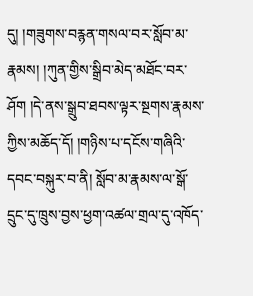དུ། །གཟུགས་བརྙན་གསལ་བར་སློབ་མ་རྣམས། །ཀུན་གྱིས་སྒྲིབ་མེད་མཐོང་བར་ཤོག །དེ་ནས་སྒྲུབ་ཐབས་ལྟར་སྔགས་རྣམས་ཀྱིས་མཆོད་དོ། །གཉིས་པ་དངོས་གཞིའི་དབང་བསྐུར་བ་ནི། སློབ་མ་རྣམས་ལ་སྒོ་དྲུང་དུ་ཁྲུས་བྱས་ཕྱག་འཚལ་གྲལ་དུ་འཁོད་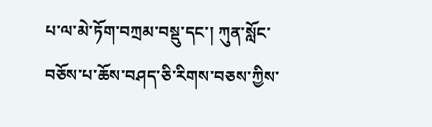པ་ལ་མེ་ཏོག་བཀྲམ་བསྡུ་དང་། ཀུན་སློང་བཅོས་པ་ཆོས་བཤད་ཅི་རིགས་བཅས་ཀྱིས་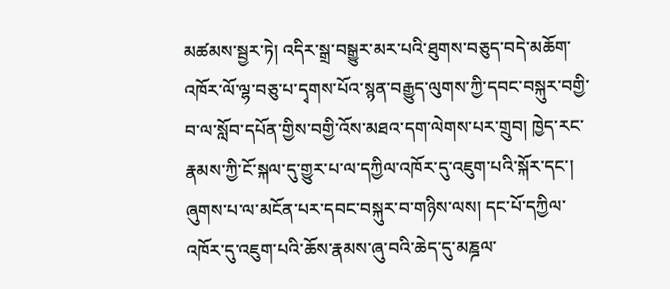མཚམས་སྦྱར་ཏེ། འདིར་སྒྲ་བསྒྱུར་མར་པའི་ཐུགས་བཅུད་བདེ་མཆོག་འཁོར་ལོ་ལྷ་བཅུ་པ་དྭགས་པོའ་སྙན་བརྒྱུད་ལུགས་ཀྱི་དབང་བསྐུར་བགྱི་བ་ལ་སློབ་དཔོན་གྱིས་བགྱི་འོས་མཐའ་དག་ལེགས་པར་གྲུབ། ཁྱེད་རང་རྣམས་ཀྱི་ངོ་སྐལ་དུ་གྱུར་པ་ལ་དཀྱིལ་འཁོར་དུ་འཇུག་པའི་སྐོར་དང་། ཞུགས་པ་ལ་མངོན་པར་དབང་བསྐུར་བ་གཉིས་ལས། དང་པོ་དཀྱིལ་འཁོར་དུ་འཇུག་པའི་ཆོས་རྣམས་ཞུ་བའི་ཆེད་དུ་མཎྜལ་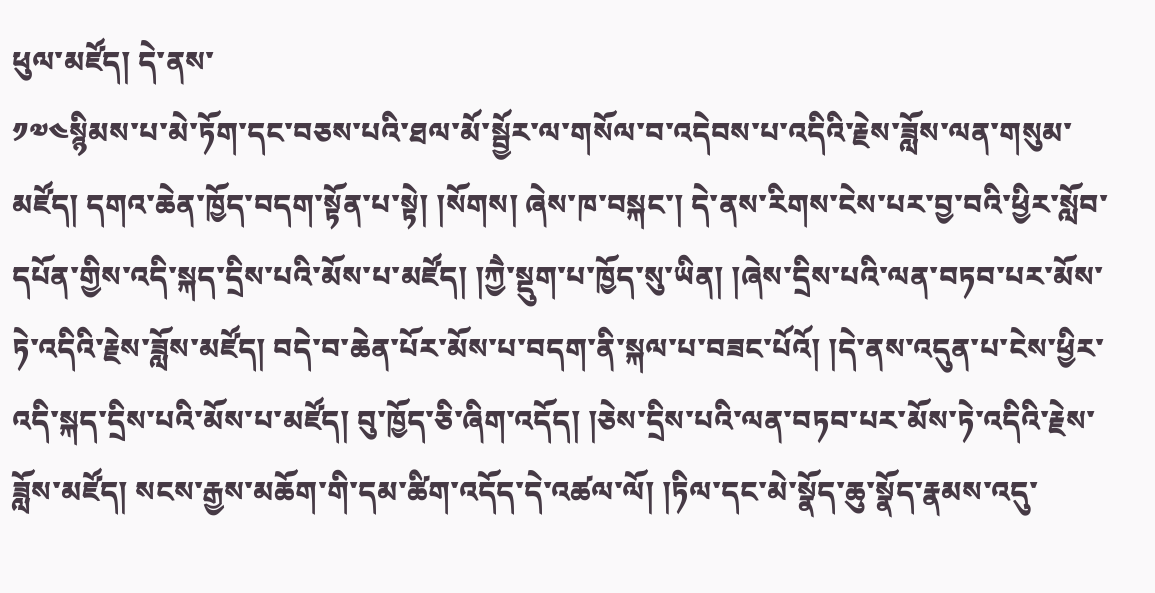ཕུལ་མཛོད། དེ་ནས་
༡༧༤སྙིམས་པ་མེ་ཏོག་དང་བཅས་པའི་ཐལ་མོ་སྦྱོར་ལ་གསོལ་བ་འདེབས་པ་འདིའི་རྗེས་ཟློས་ལན་གསུམ་མཛོད། དགའ་ཆེན་ཁྱོད་བདག་སྟོན་པ་སྟེ། །སོགས། ཞེས་ཁ་བསྐང་། དེ་ནས་རིགས་ངེས་པར་བྱ་བའི་ཕྱིར་སློབ་དཔོན་གྱིས་འདི་སྐད་དྲིས་པའི་མོས་པ་མཛོད། །ཀྱཻ་སྡུག་པ་ཁྱོད་སུ་ཡིན། །ཞེས་དྲིས་པའི་ལན་བཏབ་པར་མོས་ཏེ་འདིའི་རྗེས་ཟློས་མཛོད། བདེ་བ་ཆེན་པོར་མོས་པ་བདག་ནི་སྐལ་པ་བཟང་པོའོ། །དེ་ནས་འདུན་པ་ངེས་ཕྱིར་འདི་སྐད་དྲིས་པའི་མོས་པ་མཛོད། བུ་ཁྱོད་ཅི་ཞིག་འདོད། །ཅེས་དྲིས་པའི་ལན་བཏབ་པར་མོས་ཏེ་འདིའི་རྗེས་ཟློས་མཛོད། སངས་རྒྱས་མཆོག་གི་དམ་ཚིག་འདོད་དེ་འཚལ་ལོ། །ཏིལ་དང་མེ་སྣོད་ཆུ་སྣོད་རྣམས་འདུ་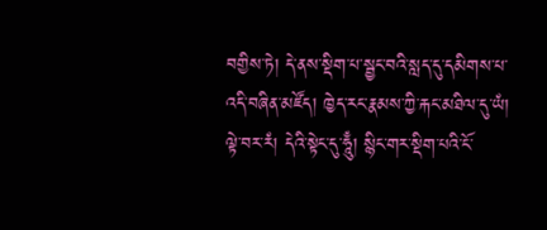བགྱིས་ཏེ། དེ་ནས་སྡིག་པ་སྦྱང་བའི་སླད་དུ་དམིགས་པ་འདི་བཞིན་མཛོད། ཁྱེད་རང་རྣམས་ཀྱི་རྐང་མཐིལ་དུ་ཡཾ། ལྟེ་བར་རཾ། དེའི་སྟེང་དུ་ཧཱུྃ། སྙིང་གར་སྡིག་པའི་ངོ་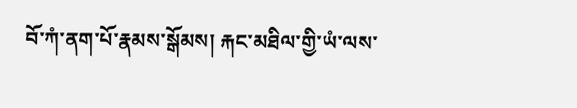བོ་ཀཾ་ནག་པོ་རྣམས་སྒོམས། རྐང་མཐིལ་གྱི་ཡཾ་ལས་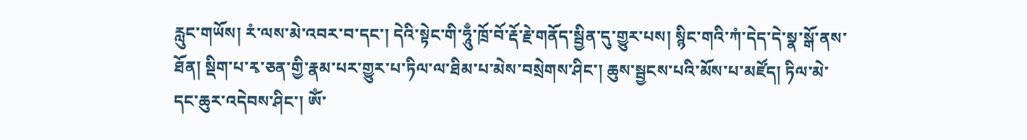རླུང་གཡོས། རཾ་ལས་མེ་འབར་བ་དང་། དེའི་སྟེང་གི་ཧཱུྃ་ཁྲོ་བོ་རྡོ་རྗེ་གནོད་སྦྱིན་དུ་གྱུར་པས། སྙིང་གའི་ཀཾ་དེད་དེ་སྣ་སྒོ་ནས་ཐོན། སྡིག་པ་རྭ་ཅན་གྱི་རྣམ་པར་གྱུར་པ་ཏིལ་ལ་ཐིམ་པ་མེས་བསྲེགས་ཤིང་། ཆུས་སྦྱངས་པའི་མོས་པ་མཛོད། ཏིལ་མེ་དང་ཆུར་འདེབས་ཤིང་། ༀ་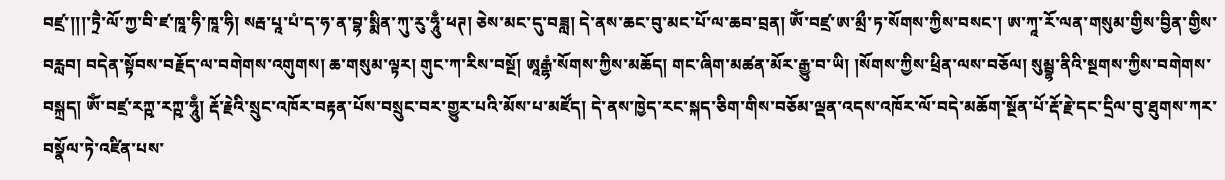བཛྲ་།།།་ཏྲཻ་ལོ་ཀྱ་བི་ཛ་ཁཱ་ཧི་ཁཱ་ཧི། སརྦ་པཱ་པཾ་ད་ཧ་ན་བྷ་སྨིན་ཀུ་རུ་ཧཱུྃ་ཕཊ། ཅེས་མང་དུ་བཟླ། དེ་ནས་ཆང་བུ་མང་པོ་ལ་ཆབ་བྲན། ༀ་བཛྲ་ཨ་མྲྀ་ཏ་སོགས་ཀྱིས་བསང་། ཨ་ཀཱ་རོ་ལན་གསུམ་གྱིས་བྱིན་གྱིས་བརླབ། བདེན་སྟོབས་བརྗོད་ལ་བགེགས་འགུགས། ཆ་གསུམ་ལྟར། གུང་ཀ་རིས་བསྔོ། ཨཱརྒྷཾ་སོགས་ཀྱིས་མཆོད། གང་ཞིག་མཚན་མོར་རྒྱུ་བ་ཡི། །སོགས་ཀྱིས་ཕྲིན་ལས་བཅོལ། སུམྦྷ་ནིའི་སྔགས་ཀྱིས་བགེགས་བསྐྲད། ༀ་བཛྲ་རཀྵ་རཀྵ་ཧཱུྃ། རྡོ་རྗེའི་སྲུང་འཁོར་བརྟན་པོས་བསྲུང་བར་གྱུར་པའི་མོས་པ་མཛོད། དེ་ནས་ཁྱེད་རང་སྐད་ཅིག་གིས་བཅོམ་ལྡན་འདས་འཁོར་ལོ་བདེ་མཆོག་སྔོན་པོ་རྡོ་རྗེ་དང་དྲིལ་བུ་ཐུགས་ཀར་བསྣོལ་ཏེ་འཛིན་པས་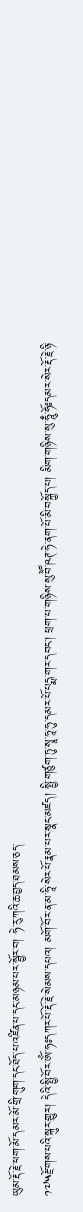ཡུམ་རྡོ་རྗེ་ཕག་མོ་དམར་མོ་གྲི་གུག་དང་ཐོད་པ་འཛིན་པ་དང་མཉམ་པར་སྦྱོར་བ། ཧེ་རུ་ཀའི་ཆ་བྱད་ཐམས་ཅད་
༡༧༥རྫོགས་པའི་སྐུར་གྱུར། དེའི་སྤྱི་བོར་ༀ་ཧཿདཀར་པོ་རྡོ་རྗེ་སེམས་དཔའ། མགོ་བོར་ན་མ་ཧཱི་སེར་པོ་རྣམ་པར་སྣང་མཛད། སྤྱི་གཙུག་ཏུ་སྭཱ་ཧཱ་ཧུ་དམར་པོ་པདྨ་གར་དབང་། ཕྲག་པ་གཉིས་སུ་བཽ་ཥཊ་ཧེ་ནག་པོ་མི་བསྐྱོད་པ། མིག་གཉིས་སུ་ཧཱུྃ་ཧོཿདམར་སེར་རྡོ་རྗེ་ཉི་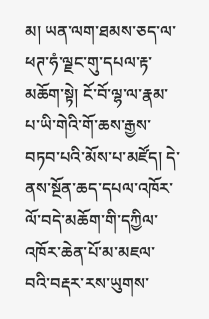མ། ཡན་ལག་ཐམས་ཅད་ལ་ཕཊ་ཧཾ་ལྗང་གུ་དཔལ་རྟ་མཆོག་སྟེ། ངོ་བོ་ལྷ་ལ་རྣམ་པ་ཡི་གེའི་གོ་ཆས་རྒྱས་བཏབ་པའི་མོས་པ་མཛོད། དེ་ནས་སྔོན་ཆད་དཔལ་འཁོར་ལོ་བདེ་མཆོག་གི་དཀྱིལ་འཁོར་ཆེན་པོ་མ་མཇལ་བའི་བརྡར་རས་ཡུགས་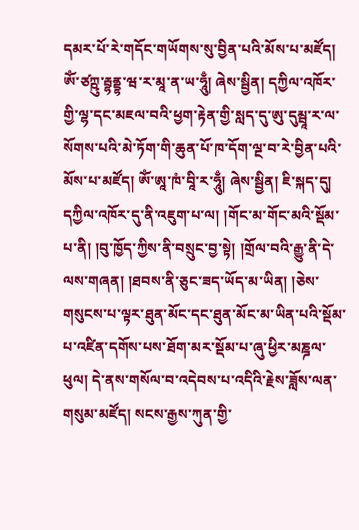དམར་པོ་རེ་གདོང་གཡོགས་སུ་བྱིན་པའི་མོས་པ་མཛོད། ༀ་ཙཀྵུ་རྦྷནྡྷ་ཝ་ར་མཱ་ན་ཡ་ཧཱུྃ། ཞེས་སྦྱིན། དཀྱིལ་འཁོར་གྱི་ལྷ་དང་མཇལ་བའི་ཕྱག་རྟེན་གྱི་སླད་དུ་ཨུ་དུམྦཱ་ར་ལ་སོགས་པའི་མེ་ཏོག་གི་ཆུན་པོ་ཁ་དོག་ལྔ་བ་རེ་བྱིན་པའི་མོས་པ་མཛོད། ༀ་ཨཱ་ཁཾ་བཱི་ར་ཧཱུྃ། ཞེས་སྦྱིན། ཇི་སྐད་དུ། དཀྱིལ་འཁོར་དུ་ནི་འཇུག་པ་ལ། །གོང་མ་གོང་མའི་སྡོམ་པ་ནི། །བུ་ཁྱོད་ཀྱིས་ནི་བསྲུང་བྱ་སྟེ། །གྲོལ་བའི་རྒྱུ་ནི་དེ་ལས་གཞན། །ཐབས་ནི་ཅུང་ཟད་ཡོད་མ་ཡིན། །ཅེས་གསུངས་པ་ལྟར་ཐུན་མོང་དང་ཐུན་མོང་མ་ཡིན་པའི་སྡོམ་པ་འཛིན་དགོས་པས་ཐོག་མར་སྡོམ་པ་ཞུ་ཕྱིར་མཎྜལ་ཕུལ། དེ་ནས་གསོལ་བ་འདེབས་པ་འདིའི་རྗེས་ཟློས་ལན་གསུམ་མཛོད། སངས་རྒྱས་ཀུན་གྱི་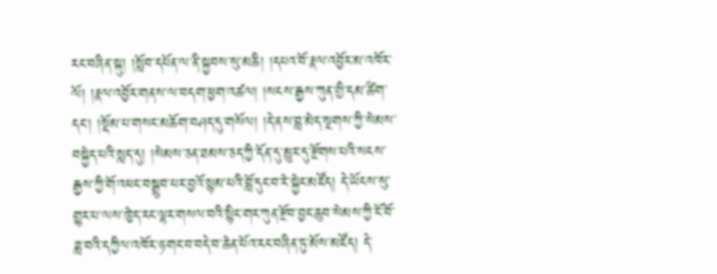རང་བཞིན་སྐུ། །སློབ་དཔོན་ལ་ནི་སྐྱབས་སུ་མཆི། །དཔའ་བོ་རྣལ་འབྱོར་མ་འཁོར་ལོ། །རྣལ་འབྱོར་གནས་ལ་བདག་ཕྱག་འཚལ། །སངས་རྒྱས་ཀུན་གྱི་དམ་ཚིག་དང་། །སྡོམ་པ་གསང་མཆོག་བཤད་དུ་གསོལ། །དེ་ནས་བླ་མེད་སྔགས་ཀྱི་སེམས་བསྐྱེད་པའི་སླད་དུ། །སེམས་ཅན་ཐམས་ཅད་ཀྱི་དོན་དུ་མྱུར་དུ་རྫོགས་པའི་སངས་རྒྱས་ཀྱི་གོ་འཕང་བསྒྲུབ་པར་བྱའོ་སྙམ་པའི་བློ་དུང་བ་རེ་སྐྱེང་མཛོད། དེ་ཡོངས་སུ་གྱུར་པ་ལས་ཁྱེད་རང་ལྷར་གསལ་བའི་སྙིང་གར་ཀུན་རྫོབ་བྱང་ཆུབ་སེམས་ཀྱི་ངོ་བོ་ཟླ་བའི་དཀྱིལ་འཁོར་ཉ་གང་བ་བདེ་བ་ཆེན་པོའ་རང་བཞིན་ཏུ་མོས་མཛོད། དེ་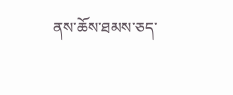ནས་ཆོས་ཐམས་ཅད་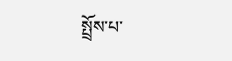སྤྲོས་པ་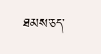ཐམས་ཅད་